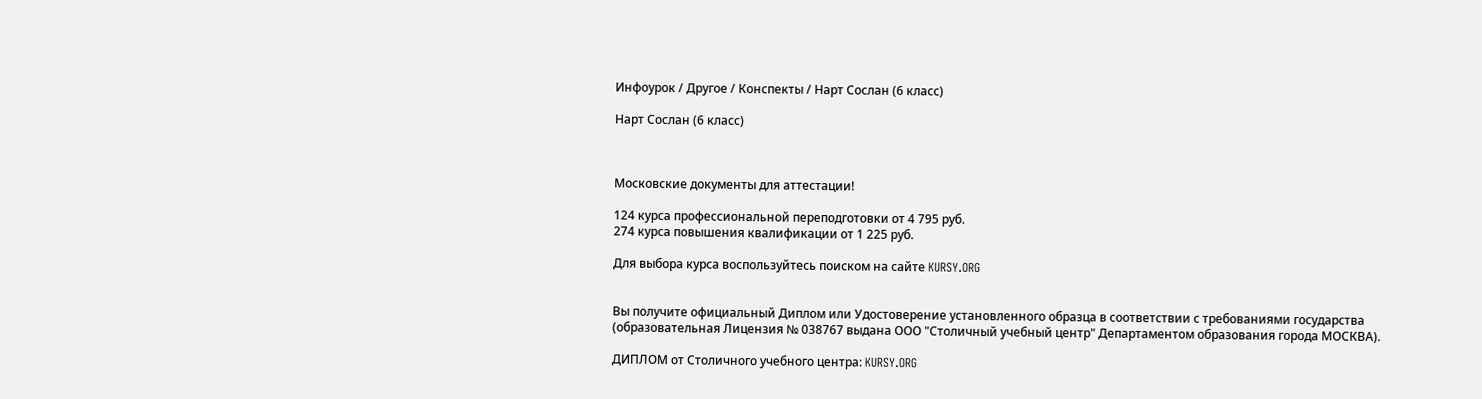Инфоурок / Другое / Конспекты / Нарт Сослан (6 класс)

Нарт Сослан (6 класс)



Московские документы для аттестации!

124 курса профессиональной переподготовки от 4 795 руб.
274 курса повышения квалификации от 1 225 руб.

Для выбора курса воспользуйтесь поиском на сайте KURSY.ORG


Вы получите официальный Диплом или Удостоверение установленного образца в соответствии с требованиями государства (образовательная Лицензия № 038767 выдана ООО "Столичный учебный центр" Департаментом образования города МОСКВА).

ДИПЛОМ от Столичного учебного центра: KURSY.ORG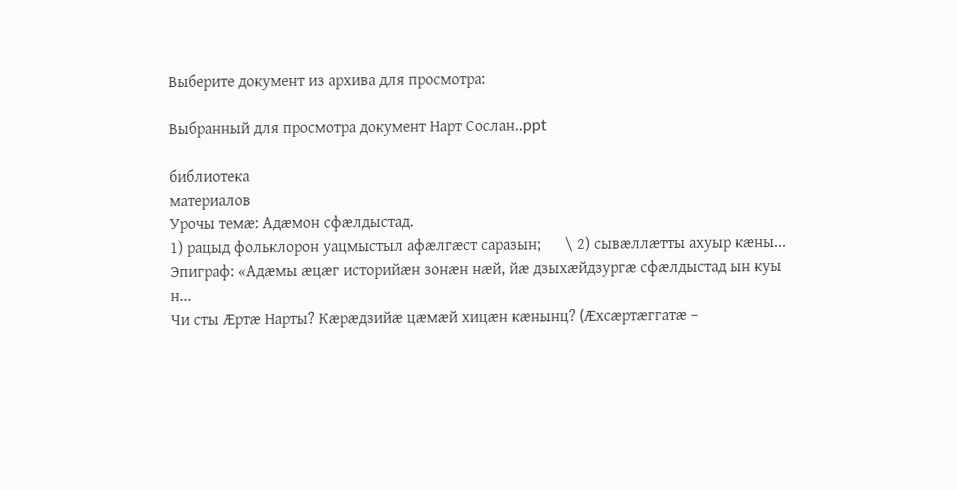Выберите документ из архива для просмотра:

Выбранный для просмотра документ Нарт Сослан..ppt

библиотека
материалов
Урочы темæ: Адæмон сфæлдыстад.
1) рацыд фольклорон уацмыстыл афæлгæст саразын;      \ 2) сывæллæтты ахуыр кæны...
Эпиграф: «Адæмы æцæг историйæн зонæн нæй, йæ дзыхæйдзургæ сфæлдыстад ын куы н...
Чи сты Æртæ Нарты? Кæрæдзийæ цæмæй хицæн кæнынц? (Æхсæртæггатæ –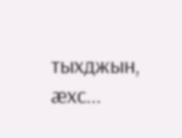тыхджын, æхс...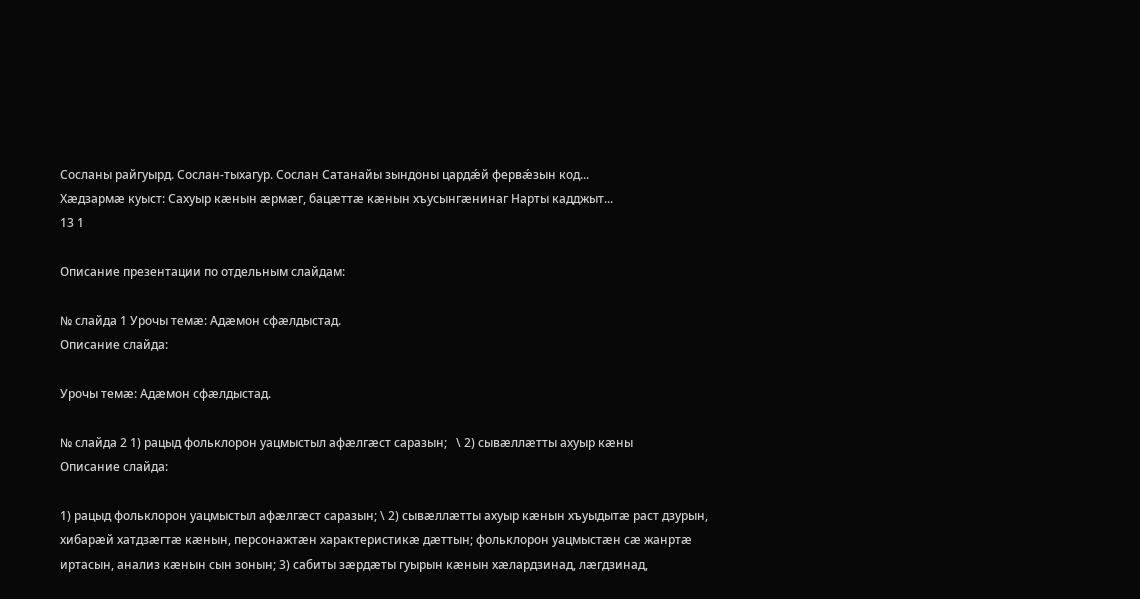Сосланы райгуырд. Сослан-тыхагур. Сослан Сатанайы зындоны цардǽй фервǽзын код...
Хæдзармæ куыст: Сахуыр кæнын æрмæг, бацæттæ кæнын хъусынгæнинаг Нарты кадджыт...
13 1

Описание презентации по отдельным слайдам:

№ слайда 1 Урочы темæ: Адæмон сфæлдыстад.
Описание слайда:

Урочы темæ: Адæмон сфæлдыстад.

№ слайда 2 1) рацыд фольклорон уацмыстыл афæлгæст саразын;   \ 2) сывæллæтты ахуыр кæны
Описание слайда:

1) рацыд фольклорон уацмыстыл афæлгæст саразын; \ 2) сывæллæтты ахуыр кæнын хъуыдытæ раст дзурын, хибарæй хатдзæгтæ кæнын, персонажтæн характеристикæ дæттын; фольклорон уацмыстæн сæ жанртæ иртасын, анализ кæнын сын зонын; 3) сабиты зæрдæты гуырын кæнын хæлардзинад, лæгдзинад,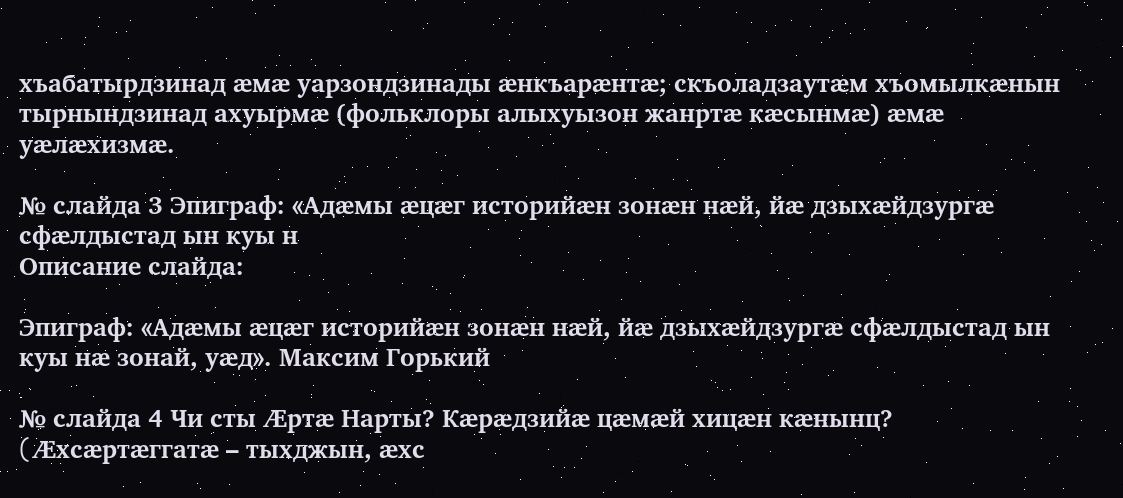хъабатырдзинад æмæ уарзондзинады æнкъарæнтæ; скъоладзаутæм хъомылкæнын тырнындзинад ахуырмæ (фольклоры алыхуызон жанртæ кæсынмæ) æмæ уæлæхизмæ.

№ слайда 3 Эпиграф: «Адæмы æцæг историйæн зонæн нæй, йæ дзыхæйдзургæ сфæлдыстад ын куы н
Описание слайда:

Эпиграф: «Адæмы æцæг историйæн зонæн нæй, йæ дзыхæйдзургæ сфæлдыстад ын куы нæ зонай, уæд». Максим Горький

№ слайда 4 Чи сты Æртæ Нарты? Кæрæдзийæ цæмæй хицæн кæнынц? (Æхсæртæггатæ – тыхджын, æхс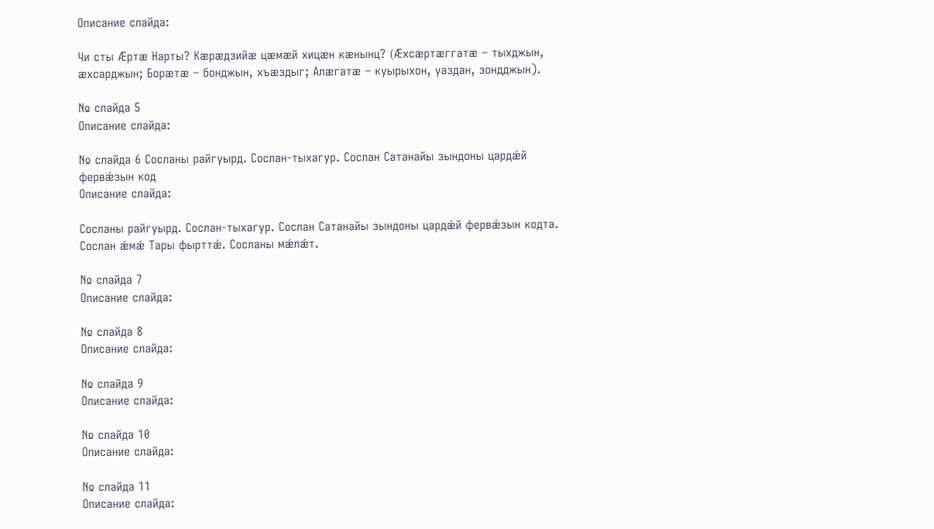Описание слайда:

Чи сты Æртæ Нарты? Кæрæдзийæ цæмæй хицæн кæнынц? (Æхсæртæггатæ – тыхджын, æхсарджын; Борæтæ – бонджын, хъæздыг; Алæгатæ – куырыхон, уаздан, зондджын).

№ слайда 5
Описание слайда:

№ слайда 6 Сосланы райгуырд. Сослан-тыхагур. Сослан Сатанайы зындоны цардǽй фервǽзын код
Описание слайда:

Сосланы райгуырд. Сослан-тыхагур. Сослан Сатанайы зындоны цардǽй фервǽзын кодта. Сослан ǽмǽ Тары фырттǽ. Сосланы мǽлǽт.

№ слайда 7
Описание слайда:

№ слайда 8
Описание слайда:

№ слайда 9
Описание слайда:

№ слайда 10
Описание слайда:

№ слайда 11
Описание слайда: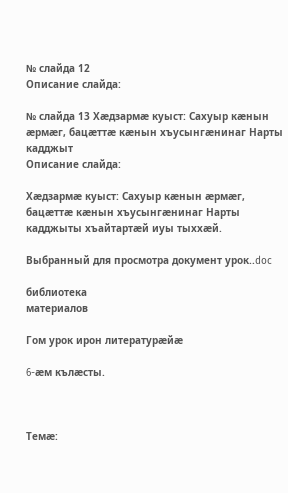№ слайда 12
Описание слайда:

№ слайда 13 Хæдзармæ куыст: Сахуыр кæнын æрмæг, бацæттæ кæнын хъусынгæнинаг Нарты кадджыт
Описание слайда:

Хæдзармæ куыст: Сахуыр кæнын æрмæг, бацæттæ кæнын хъусынгæнинаг Нарты кадджыты хъайтартæй иуы тыххæй.

Выбранный для просмотра документ урок..doc

библиотека
материалов

Гом урок ирон литературæйæ

6-æм кълæсты.



Темæ: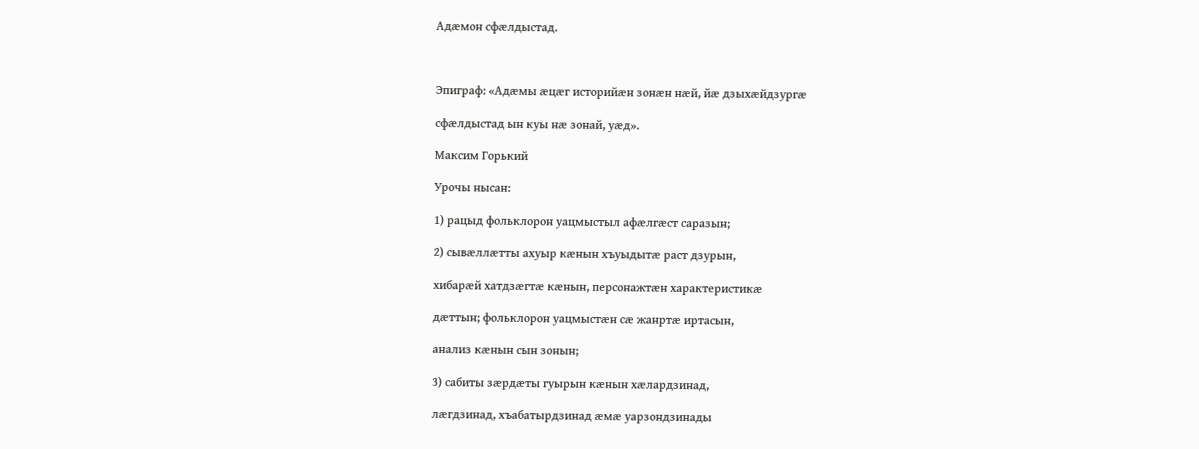Адæмон сфæлдыстад.



Эпиграф: «Адæмы æцæг историйæн зонæн нæй, йæ дзыхæйдзургæ

сфæлдыстад ын куы нæ зонай, уæд».

Максим Горький

Урочы нысан:

1) рацыд фольклорон уацмыстыл афæлгæст саразын;

2) сывæллæтты ахуыр кæнын хъуыдытæ раст дзурын,

хибарæй хатдзæгтæ кæнын, персонажтæн характеристикæ

дæттын; фольклорон уацмыстæн сæ жанртæ иртасын,

анализ кæнын сын зонын;

3) сабиты зæрдæты гуырын кæнын хæлардзинад,

лæгдзинад, хъабатырдзинад æмæ уарзондзинады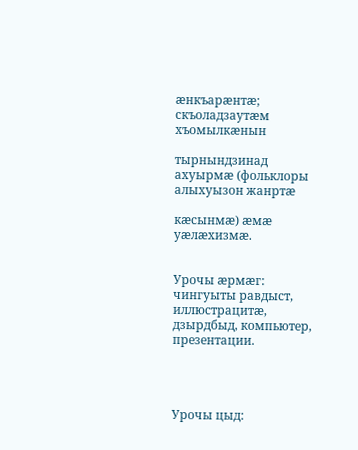æнкъарæнтæ; скъоладзаутæм хъомылкæнын

тырнындзинад ахуырмæ (фольклоры алыхуызон жанртæ

кæсынмæ) æмæ уæлæхизмæ.


Урочы æрмæг: чингуыты равдыст, иллюстрацитæ, дзырдбыд, компьютер, презентации.




Урочы цыд: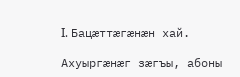I. Бацæттæгæнæн хай.

Ахуыргæнæг зæгъы, абоны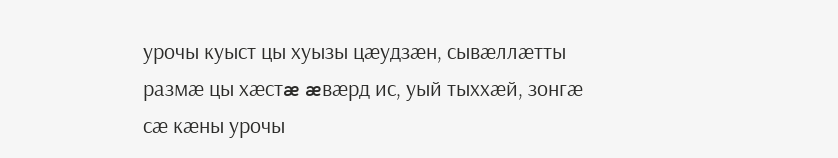урочы куыст цы хуызы цæудзæн, сывæллæтты размæ цы хæстæ æвæрд ис, уый тыххæй, зонгæ сæ кæны урочы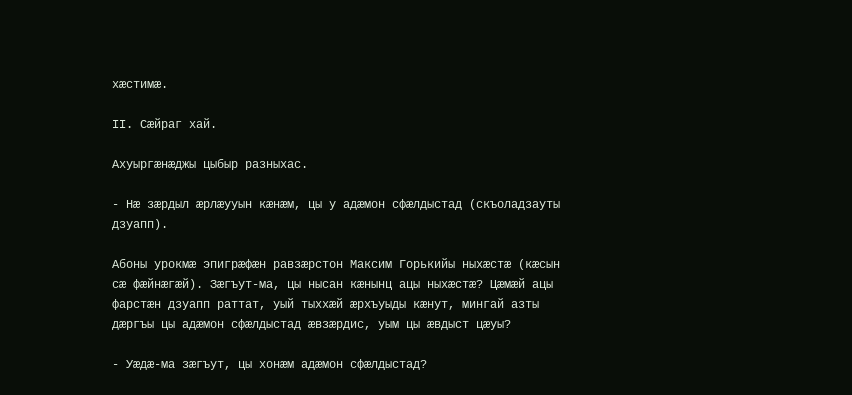хæстимæ.

II. Сæйраг хай.

Ахуыргæнæджы цыбыр разныхас.

- Нæ зæрдыл æрлæууын кæнæм, цы у адæмон сфæлдыстад (скъоладзауты дзуапп).

Абоны урокмæ эпигрæфæн равзæрстон Максим Горькийы ныхæстæ (кæсын сæ фæйнæгæй). Зæгъут-ма, цы нысан кæнынц ацы ныхæстæ? Цæмæй ацы фарстæн дзуапп раттат, уый тыххæй æрхъуыды кæнут, мингай азты дæргъы цы адæмон сфæлдыстад æвзæрдис, уым цы æвдыст цæуы?

- Уæдæ-ма зæгъут, цы хонæм адæмон сфæлдыстад?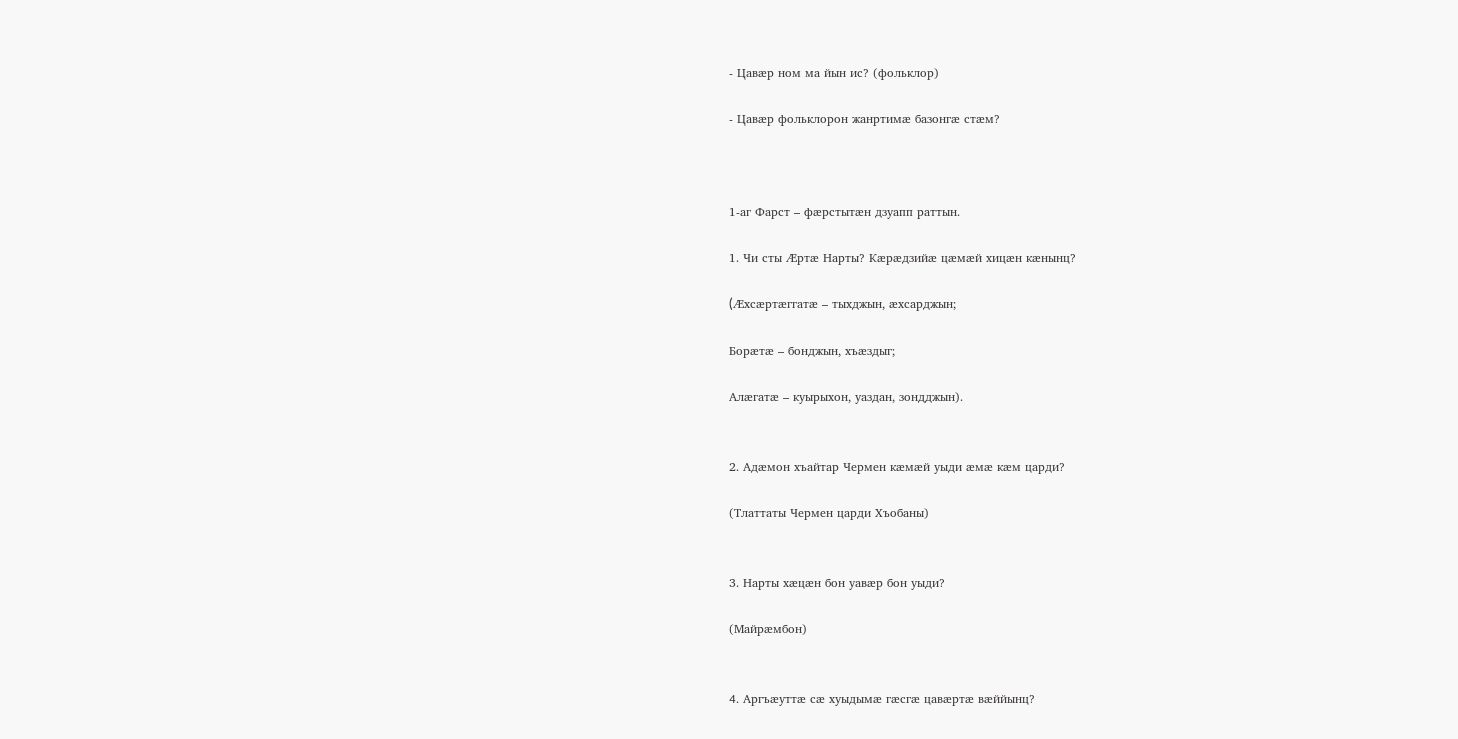- Цавæр ном ма йын ис? (фольклор)

- Цавæр фольклорон жанртимæ базонгæ стæм?



1-аг Фарст – фæрстытæн дзуапп раттын.

1. Чи сты Æртæ Нарты? Кæрæдзийæ цæмæй хицæн кæнынц?

(Æхсæртæггатæ – тыхджын, æхсарджын;

Борæтæ – бонджын, хъæздыг;

Алæгатæ – куырыхон, уаздан, зондджын).


2. Адæмон хъайтар Чермен кæмæй уыди æмæ кæм царди?

(Тлаттаты Чермен царди Хъобаны)


3. Нарты хæцæн бон уавæр бон уыди?

(Майрæмбон)


4. Аргъæуттæ сæ хуыдымæ гæсгæ цавæртæ вæййынц?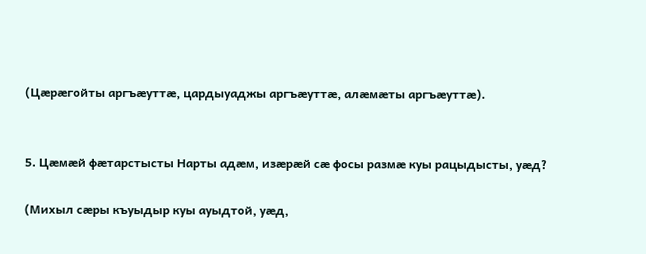(Цæрæгойты аргъæуттæ, цардыуаджы аргъæуттæ, алæмæты аргъæуттæ).


5. Цæмæй фæтарстысты Нарты адæм, изæрæй сæ фосы размæ куы рацыдысты, уæд?

(Михыл сæры къуыдыр куы ауыдтой, уæд,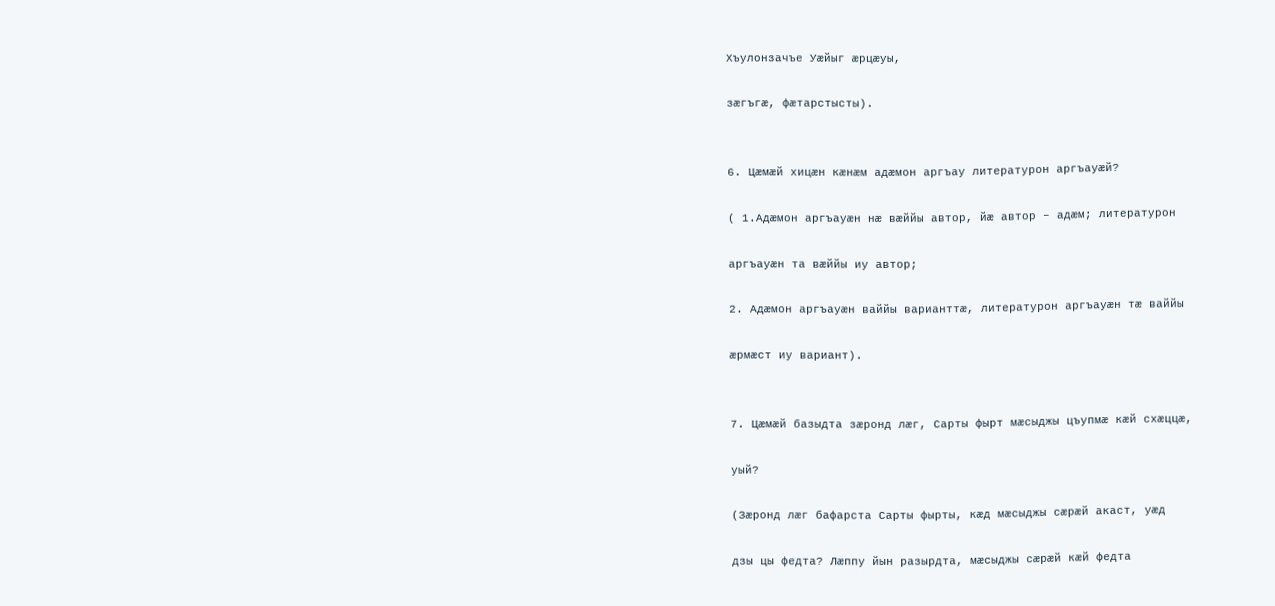Хъулонзачъе Уæйыг æрцæуы,

зæгъгæ, фæтарстысты).


6. Цæмæй хицæн кæнæм адæмон аргъау литературон аргъауæй?

( 1.Адæмон аргъауæн нæ вæййы автор, йæ автор – адæм; литературон

аргъауæн та вæййы иу автор;

2. Адæмон аргъауæн ваййы варианттæ, литературон аргъауæн тæ ваййы

æрмæст иу вариант).


7. Цæмæй базыдта зæронд лæг, Сарты фырт мæсыджы цъупмæ кæй схæццæ,

уый?

(Зæронд лæг бафарста Сарты фырты, кæд мæсыджы сæрæй акаст, уæд

дзы цы федта? Лæппу йын разырдта, мæсыджы сæрæй кæй федта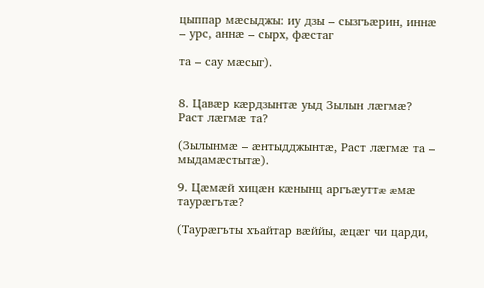цыппар мæсыджы: иу дзы – сызгъæрин, иннæ – урс, аннæ – сырх, фæстаг

та – сау мæсыг).


8. Цавæр кæрдзынтæ уыд Зылын лæгмæ? Раст лæгмæ та?

(Зылынмæ – æнтыдджынтæ, Раст лæгмæ та – мыдамæстытæ).

9. Цæмæй хицæн кæнынц аргъæуттæ æмæ таурæгътæ?

(Таурæгъты хъайтар вæййы, æцæг чи царди,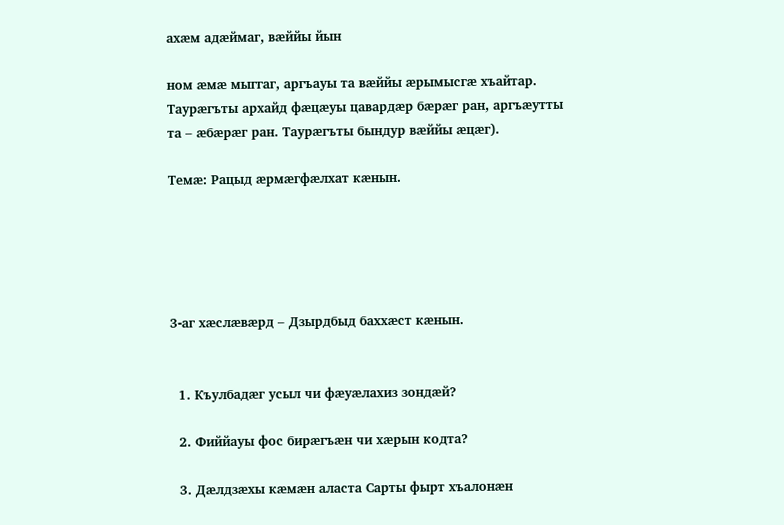ахæм адæймаг, вæййы йын

ном æмæ мыггаг, аргъауы та вæййы æрымысгæ хъайтар. Таурæгъты архайд фæцæуы цавардæр бæрæг ран, аргъæутты та – æбæрæг ран. Таурæгъты бындур вæййы æцæг).

Темæ: Рацыд æрмæгфæлхат кæнын.





3-аг хæслæвæрд – Дзырдбыд баххæст кæнын.


  1. Къулбадæг усыл чи фæуæлахиз зондæй?

  2. Фиййауы фос бирæгъæн чи хæрын кодта?

  3. Дæлдзæхы кæмæн аласта Сарты фырт хъалонæн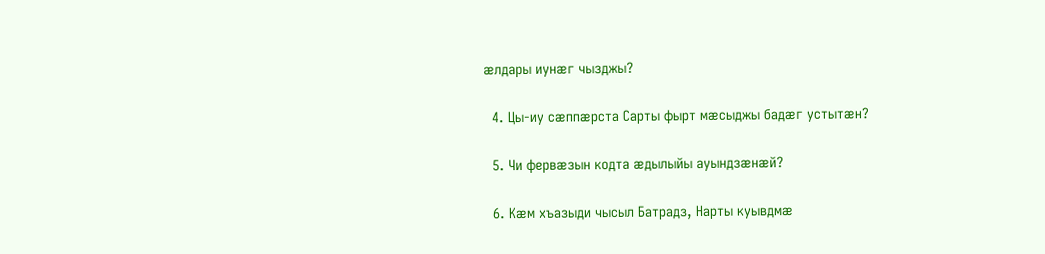æлдары иунæг чызджы?

  4. Цы-иу сæппæрста Сарты фырт мæсыджы бадæг устытæн?

  5. Чи фервæзын кодта æдылыйы ауындзæнæй?

  6. Кæм хъазыди чысыл Батрадз, Нарты куывдмæ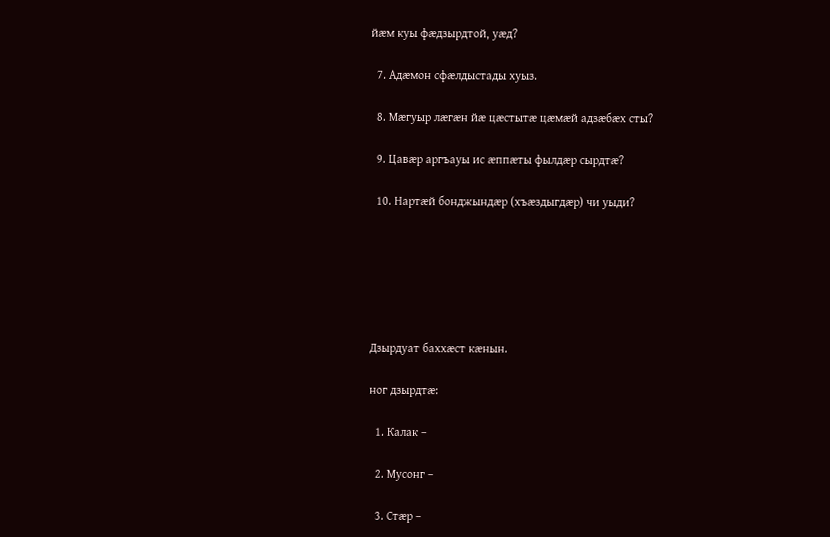йæм куы фæдзырдтой, уæд?

  7. Адæмон сфæлдыстады хуыз.

  8. Мæгуыр лæгæн йæ цæстытæ цæмæй адзæбæх сты?

  9. Цавæр аргъауы ис æппæты фылдæр сырдтæ?

  10. Нартæй бонджындæр (хъæздыгдæр) чи уыди?






Дзырдуат баххæст кæнын.

ног дзырдтæ:

  1. Калак –

  2. Мусонг –

  3. Стæр –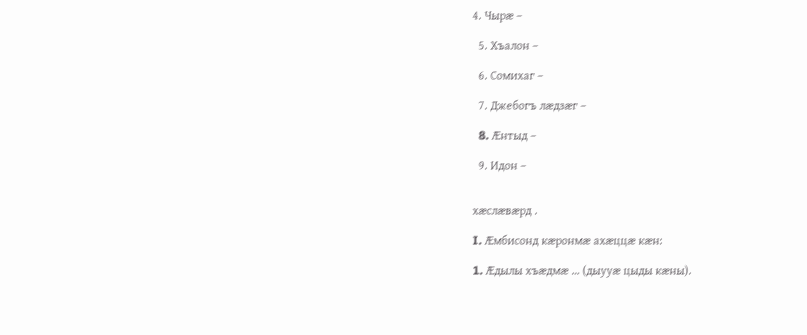4. Чырæ –

  5. Хъалон –

  6. Сомихаг –

  7. Джебогъ лæдзæг –

  8. Æнтыд –

  9. Идон –


хæслæвæрд .

I. Æмбисонд кæронмæ ахæццæ кæн:

1. Æдылы хъæдмæ … (дыууæ цыды кæны).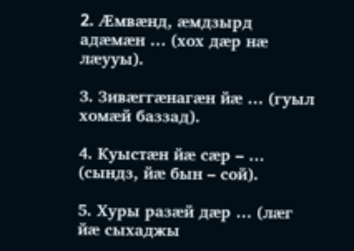2. Æмвæнд, æмдзырд адæмæн … (хох дæр нæ лæууы).

3. Зивæггæнагæн йæ … (гуыл хомæй баззад).

4. Куыстæн йæ сæр – … (сындз, йæ бын – сой).

5. Хуры разæй дæр … (лæг йæ сыхаджы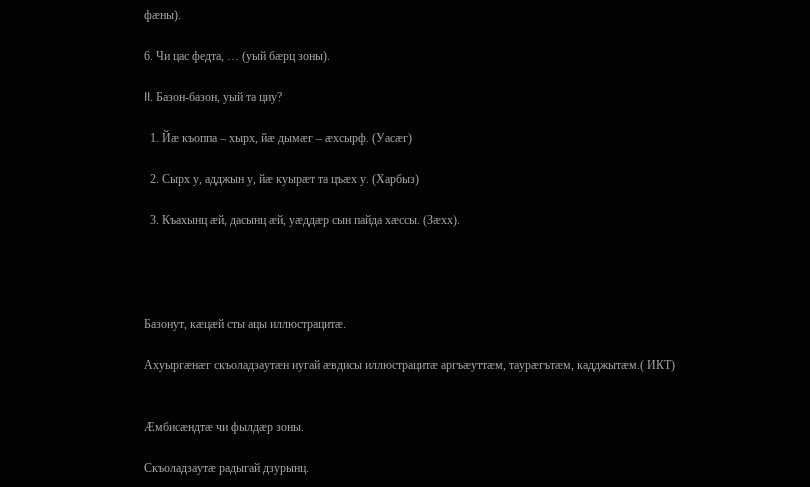фæны).

6. Чи цас федта, … (уый бæрц зоны).

II. Базон-базон, уый та циу?

  1. Йæ къоппа – хырх, йæ дымæг – æхсырф. (Уасæг)

  2. Сырх у, адджын у, йæ куырæт та цъæх у. (Харбыз)

  3. Къахынц æй, дасынц æй, уæддæр сын пайда хæссы. (Зæхх).




Базонут, кæцæй сты ацы иллюстрацитæ.

Ахуыргæнæг скъоладзаутæн иугай æвдисы иллюстрацитæ аргъæуттæм, таурæгътæм, кадджытæм.( ИКТ)


Æмбисæндтæ чи фылдæр зоны.

Скъоладзаутæ радыгай дзурынц.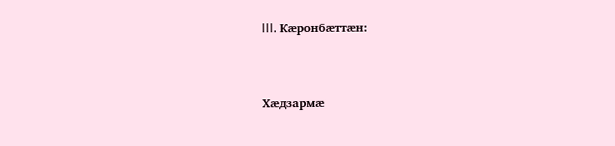III. Кæронбæттæн:



Хæдзармæ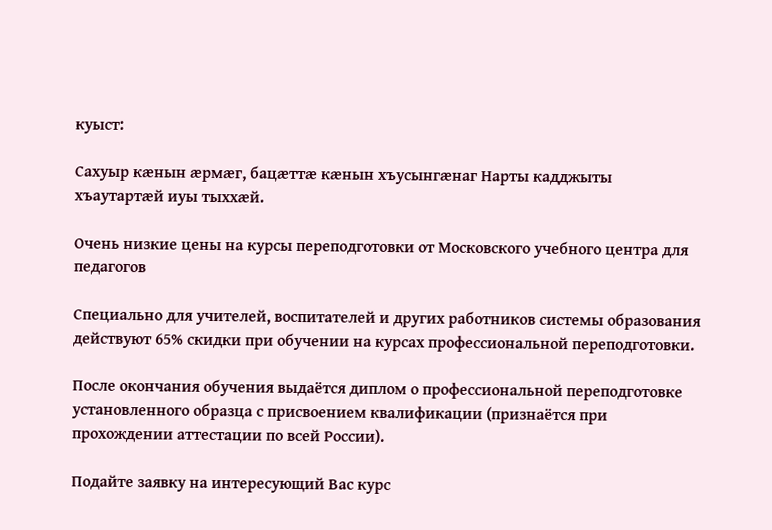куыст:

Сахуыр кæнын æрмæг, бацæттæ кæнын хъусынгæнаг Нарты кадджыты хъаутартæй иуы тыххæй.

Очень низкие цены на курсы переподготовки от Московского учебного центра для педагогов

Специально для учителей, воспитателей и других работников системы образования действуют 65% скидки при обучении на курсах профессиональной переподготовки.

После окончания обучения выдаётся диплом о профессиональной переподготовке установленного образца с присвоением квалификации (признаётся при прохождении аттестации по всей России).

Подайте заявку на интересующий Вас курс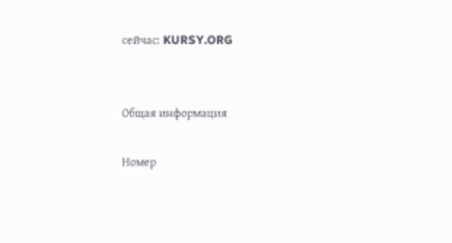сейчас: KURSY.ORG


Общая информация

Номер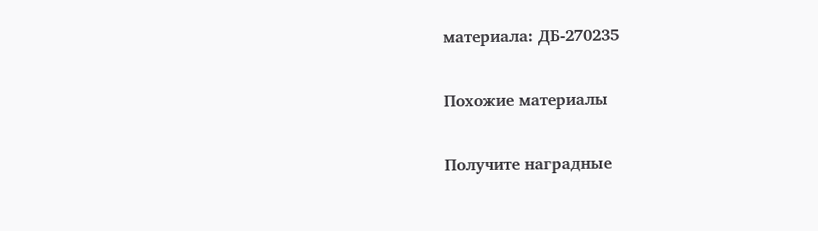материала: ДБ-270235

Похожие материалы

Получите наградные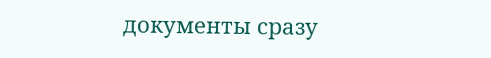документы сразу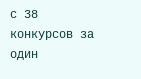с 38 конкурсов за один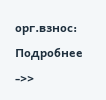орг.взнос: Подробнее ->>